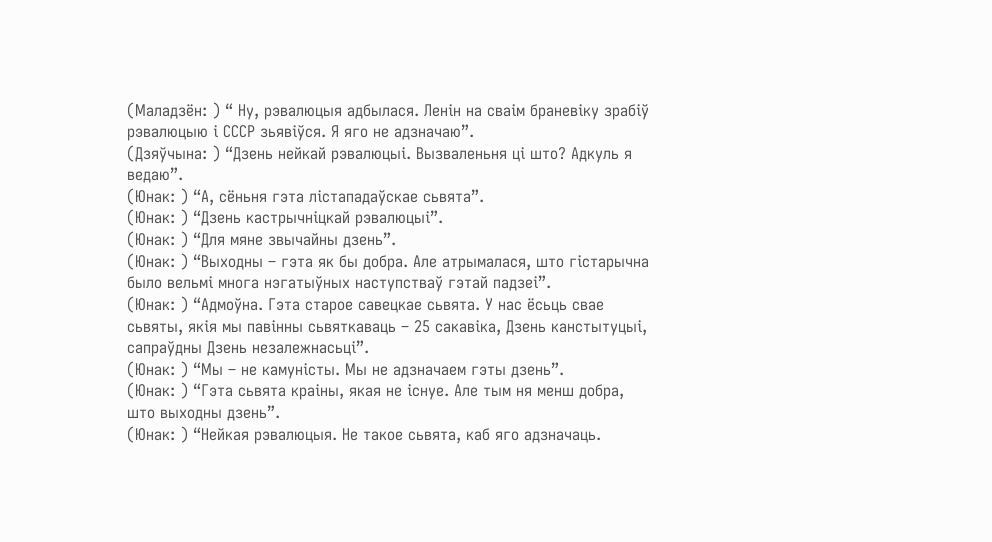(Маладзён: ) “ Ну, рэвалюцыя адбылася. Ленін на сваім браневіку зрабіў рэвалюцыю і СССР зьявіўся. Я яго не адзначаю”.
(Дзяўчына: ) “Дзень нейкай рэвалюцыі. Вызваленьня ці што? Адкуль я ведаю”.
(Юнак: ) “А, сёньня гэта лістападаўскае сьвята”.
(Юнак: ) “Дзень кастрычніцкай рэвалюцыі”.
(Юнак: ) “Для мяне звычайны дзень”.
(Юнак: ) “Выходны – гэта як бы добра. Але атрымалася, што гістарычна было вельмі многа нэгатыўных наступстваў гэтай падзеі”.
(Юнак: ) “Адмоўна. Гэта старое савецкае сьвята. У нас ёсьць свае сьвяты, якія мы павінны сьвяткаваць – 25 сакавіка, Дзень канстытуцыі, сапраўдны Дзень незалежнасьці”.
(Юнак: ) “Мы – не камуністы. Мы не адзначаем гэты дзень”.
(Юнак: ) “Гэта сьвята краіны, якая не існуе. Але тым ня менш добра, што выходны дзень”.
(Юнак: ) “Нейкая рэвалюцыя. Не такое сьвята, каб яго адзначаць.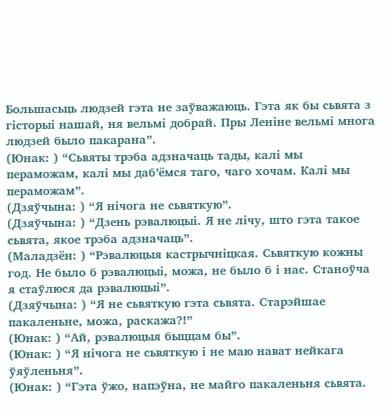Большасьць людзей гэта не заўважаюць. Гэта як бы сьвята з гісторыі нашай, ня вельмі добрай. Пры Леніне вельмі многа людзей было пакарана”.
(Юнак: ) “Сьвяты трэба адзначаць тады, калі мы пераможам, калі мы даб’ёмся таго, чаго хочам. Калі мы пераможам”.
(Дзяўчына: ) “Я нічога не сьвяткую”.
(Дзяўчына: ) “Дзень рэвалюцыі. Я не лічу, што гэта такое сьвята, якое трэба адзначаць”.
(Маладзён: ) “Рэвалюцыя кастрычніцкая. Сьвяткую кожны год. Не было б рэвалюцыі, можа, не было б і нас. Станоўча я стаўлюся да рэвалюцыі”.
(Дзяўчына: ) “Я не сьвяткую гэта сьвята. Старэйшае пакаленьне, можа, раскажа?!”
(Юнак: ) “Ай, рэвалюцыя быццам бы”.
(Юнак: ) “Я нічога не сьвяткую і не маю нават нейкага ўяўленьня”.
(Юнак: ) “Гэта ўжо, напэўна, не майго пакаленьня сьвята.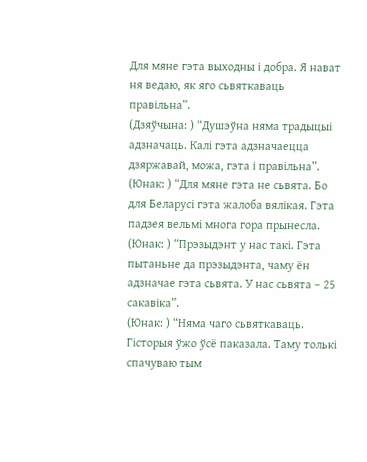Для мяне гэта выходны і добра. Я нават ня ведаю, як яго сьвяткаваць правільна”.
(Дзяўчына: ) “Душэўна няма традыцыі адзначаць. Калі гэта адзначаецца дзяржавай, можа, гэта і правільна”.
(Юнак: ) “Для мяне гэта не сьвята. Бо для Беларусі гэта жалоба вялікая. Гэта падзея вельмі многа гора прынесла.
(Юнак: ) “Прэзыдэнт у нас такі. Гэта пытаньне да прэзыдэнта, чаму ён адзначае гэта сьвята. У нас сьвята – 25 сакавіка”.
(Юнак: ) “Няма чаго сьвяткаваць. Гісторыя ўжо ўсё паказала. Таму толькі спачуваю тым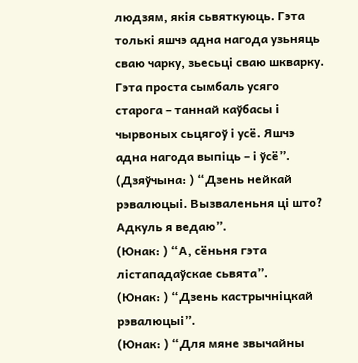людзям, якія сьвяткуюць. Гэта толькі яшчэ адна нагода узьняць сваю чарку, зьесьці сваю шкварку. Гэта проста сымбаль усяго старога – таннай каўбасы і чырвоных сьцягоў і усё. Яшчэ адна нагода выпіць – і ўсё”.
(Дзяўчына: ) “Дзень нейкай рэвалюцыі. Вызваленьня ці што? Адкуль я ведаю”.
(Юнак: ) “А, сёньня гэта лістападаўскае сьвята”.
(Юнак: ) “Дзень кастрычніцкай рэвалюцыі”.
(Юнак: ) “Для мяне звычайны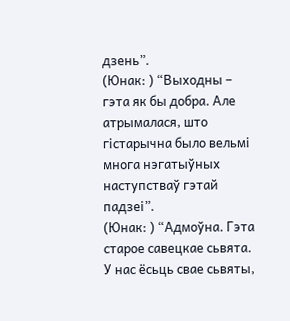дзень”.
(Юнак: ) “Выходны – гэта як бы добра. Але атрымалася, што гістарычна было вельмі многа нэгатыўных наступстваў гэтай падзеі”.
(Юнак: ) “Адмоўна. Гэта старое савецкае сьвята. У нас ёсьць свае сьвяты,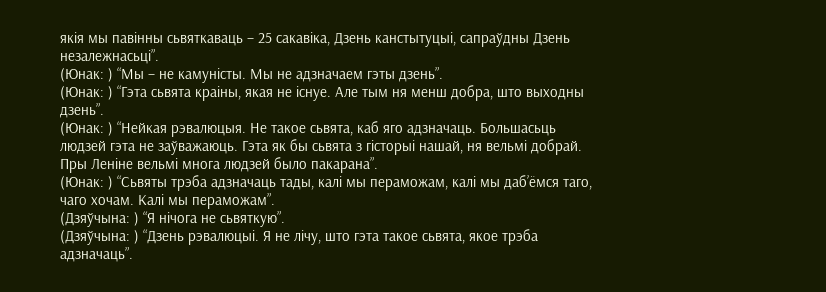якія мы павінны сьвяткаваць – 25 сакавіка, Дзень канстытуцыі, сапраўдны Дзень незалежнасьці”.
(Юнак: ) “Мы – не камуністы. Мы не адзначаем гэты дзень”.
(Юнак: ) “Гэта сьвята краіны, якая не існуе. Але тым ня менш добра, што выходны дзень”.
(Юнак: ) “Нейкая рэвалюцыя. Не такое сьвята, каб яго адзначаць. Большасьць людзей гэта не заўважаюць. Гэта як бы сьвята з гісторыі нашай, ня вельмі добрай. Пры Леніне вельмі многа людзей было пакарана”.
(Юнак: ) “Сьвяты трэба адзначаць тады, калі мы пераможам, калі мы даб’ёмся таго, чаго хочам. Калі мы пераможам”.
(Дзяўчына: ) “Я нічога не сьвяткую”.
(Дзяўчына: ) “Дзень рэвалюцыі. Я не лічу, што гэта такое сьвята, якое трэба адзначаць”.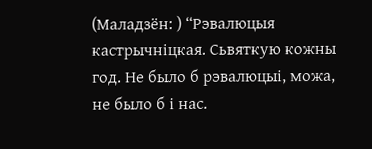(Маладзён: ) “Рэвалюцыя кастрычніцкая. Сьвяткую кожны год. Не было б рэвалюцыі, можа, не было б і нас.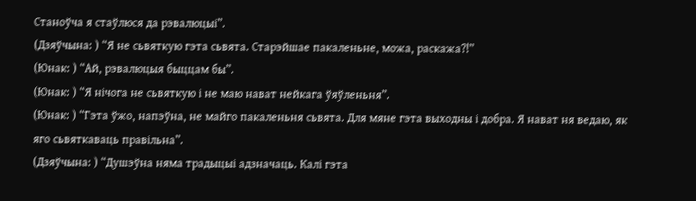Станоўча я стаўлюся да рэвалюцыі”.
(Дзяўчына: ) “Я не сьвяткую гэта сьвята. Старэйшае пакаленьне, можа, раскажа?!”
(Юнак: ) “Ай, рэвалюцыя быццам бы”.
(Юнак: ) “Я нічога не сьвяткую і не маю нават нейкага ўяўленьня”.
(Юнак: ) “Гэта ўжо, напэўна, не майго пакаленьня сьвята. Для мяне гэта выходны і добра. Я нават ня ведаю, як яго сьвяткаваць правільна”.
(Дзяўчына: ) “Душэўна няма традыцыі адзначаць. Калі гэта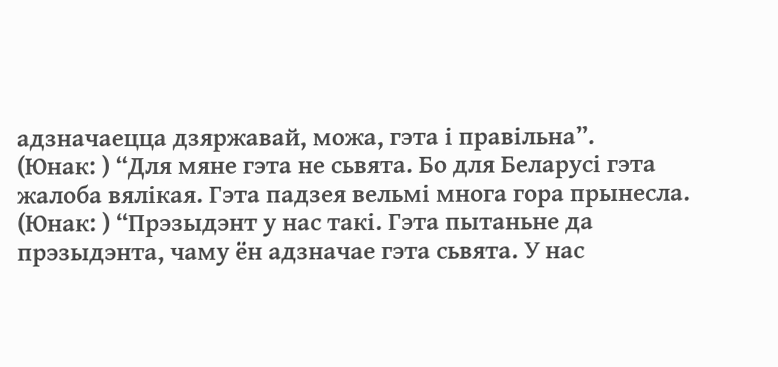адзначаецца дзяржавай, можа, гэта і правільна”.
(Юнак: ) “Для мяне гэта не сьвята. Бо для Беларусі гэта жалоба вялікая. Гэта падзея вельмі многа гора прынесла.
(Юнак: ) “Прэзыдэнт у нас такі. Гэта пытаньне да прэзыдэнта, чаму ён адзначае гэта сьвята. У нас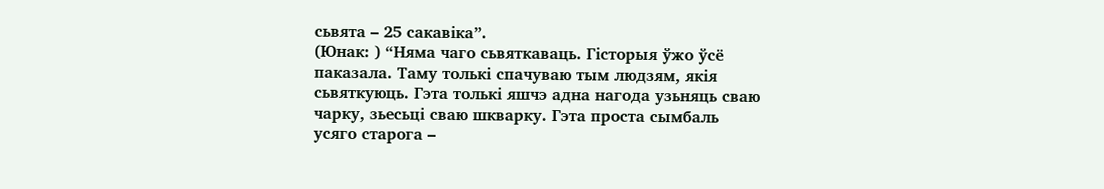сьвята – 25 сакавіка”.
(Юнак: ) “Няма чаго сьвяткаваць. Гісторыя ўжо ўсё паказала. Таму толькі спачуваю тым людзям, якія сьвяткуюць. Гэта толькі яшчэ адна нагода узьняць сваю чарку, зьесьці сваю шкварку. Гэта проста сымбаль усяго старога –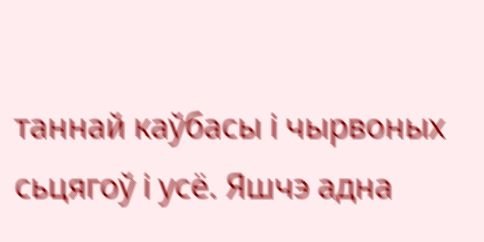таннай каўбасы і чырвоных сьцягоў і усё. Яшчэ адна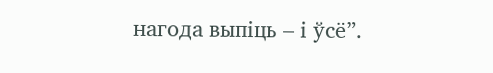нагода выпіць – і ўсё”.